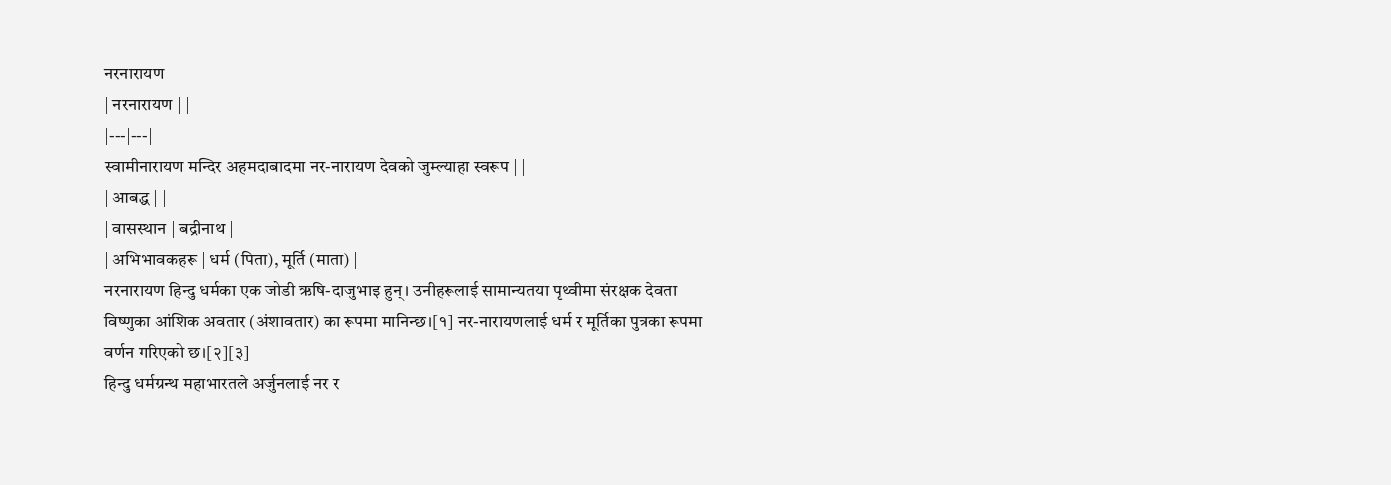नरनारायण
| नरनारायण | |
|---|---|
स्वामीनारायण मन्दिर अहमदाबादमा नर-नारायण देवको जुम्ल्याहा स्वरूप | |
| आबद्ध | |
| वासस्थान | बद्रीनाथ |
| अभिभावकहरू | धर्म (पिता), मूर्ति (माता) |
नरनारायण हिन्दु धर्मका एक जोडी ऋषि-दाजुभाइ हुन्। उनीहरूलाई सामान्यतया पृथ्वीमा संरक्षक देवता विष्णुका आंशिक अवतार (अंशावतार) का रूपमा मानिन्छ।[१] नर-नारायणलाई धर्म र मूर्तिका पुत्रका रूपमा वर्णन गरिएको छ।[२][३]
हिन्दु धर्मग्रन्थ महाभारतले अर्जुनलाई नर र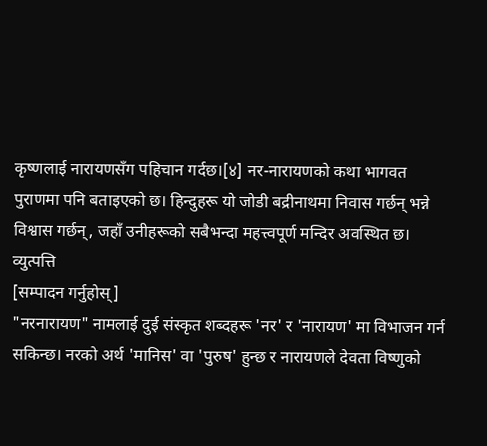कृष्णलाई नारायणसँग पहिचान गर्दछ।[४] नर-नारायणको कथा भागवत पुराणमा पनि बताइएको छ। हिन्दुहरू यो जोडी बद्रीनाथमा निवास गर्छन् भन्ने विश्वास गर्छन्, जहाँ उनीहरूको सबैभन्दा महत्त्वपूर्ण मन्दिर अवस्थित छ।
व्युत्पत्ति
[सम्पादन गर्नुहोस्]
"नरनारायण" नामलाई दुई संस्कृत शब्दहरू 'नर' र 'नारायण' मा विभाजन गर्न सकिन्छ। नरको अर्थ 'मानिस' वा 'पुरुष' हुन्छ र नारायणले देवता विष्णुको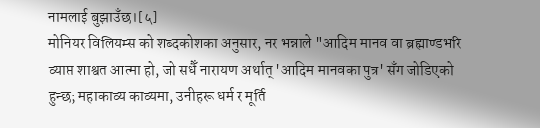नामलाई बुझाउँछ।[५]
मोनियर विलियम्स को शब्दकोशका अनुसार, नर भन्नाले "आदिम मानव वा ब्रह्माण्डभरि व्याप्त शाश्वत आत्मा हो, जो सधैँ नारायण अर्थात् 'आदिम मानवका पुत्र' सँग जोडिएको हुन्छ; महाकाव्य काव्यमा, उनीहरू धर्म र मूर्ति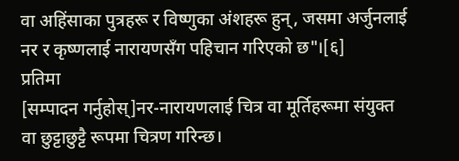वा अहिंसाका पुत्रहरू र विष्णुका अंशहरू हुन्, जसमा अर्जुनलाई नर र कृष्णलाई नारायणसँग पहिचान गरिएको छ"।[६]
प्रतिमा
[सम्पादन गर्नुहोस्]नर-नारायणलाई चित्र वा मूर्तिहरूमा संयुक्त वा छुट्टाछुट्टै रूपमा चित्रण गरिन्छ।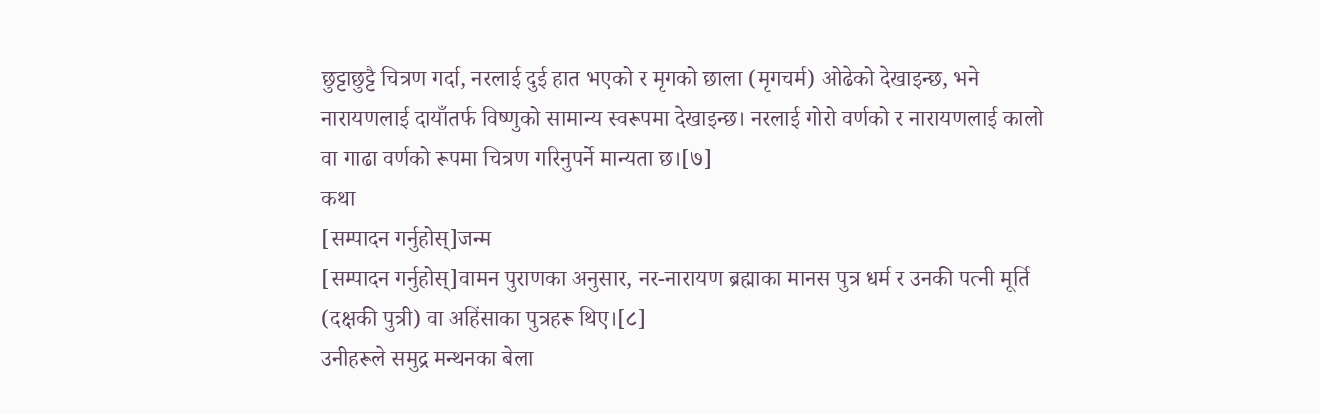छुट्टाछुट्टै चित्रण गर्दा, नरलाई दुई हात भएको र मृगको छाला (मृगचर्म) ओढेको देखाइन्छ, भने नारायणलाई दायाँतर्फ विष्णुको सामान्य स्वरूपमा देखाइन्छ। नरलाई गोरो वर्णको र नारायणलाई कालो वा गाढा वर्णको रूपमा चित्रण गरिनुपर्ने मान्यता छ।[७]
कथा
[सम्पादन गर्नुहोस्]जन्म
[सम्पादन गर्नुहोस्]वामन पुराणका अनुसार, नर-नारायण ब्रह्माका मानस पुत्र धर्म र उनकी पत्नी मूर्ति (दक्षकी पुत्री) वा अहिंसाका पुत्रहरू थिए।[८]
उनीहरूले समुद्र मन्थनका बेला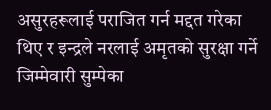असुरहरूलाई पराजित गर्न मद्दत गरेका थिए र इन्द्रले नरलाई अमृतको सुरक्षा गर्ने जिम्मेवारी सुम्पेका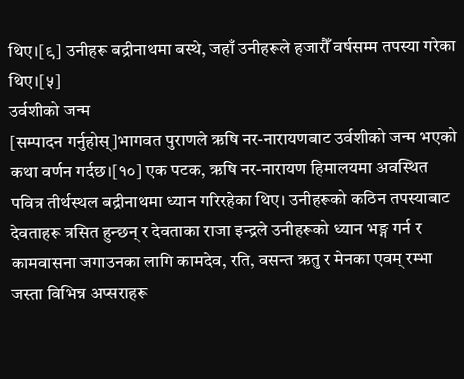थिए।[९] उनीहरू बद्रीनाथमा बस्थे, जहाँ उनीहरूले हजारौँ वर्षसम्म तपस्या गरेका थिए।[५]
उर्वशीको जन्म
[सम्पादन गर्नुहोस्]भागवत पुराणले ऋषि नर-नारायणबाट उर्वशीको जन्म भएको कथा वर्णन गर्दछ।[१०] एक पटक, ऋषि नर-नारायण हिमालयमा अवस्थित पवित्र तीर्थस्थल बद्रीनाथमा ध्यान गरिरहेका थिए। उनीहरूको कठिन तपस्याबाट देवताहरू त्रसित हुन्छन् र देवताका राजा इन्द्रले उनीहरूको ध्यान भङ्ग गर्न र कामवासना जगाउनका लागि कामदेव, रति, वसन्त ऋतु र मेनका एवम् रम्भा जस्ता विभिन्न अप्सराहरू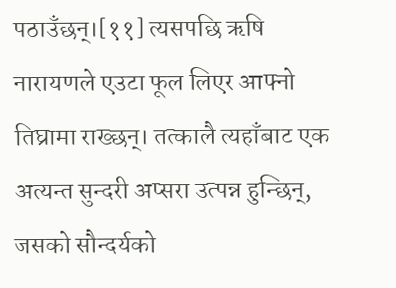पठाउँछन्।[११] त्यसपछि ऋषि नारायणले एउटा फूल लिएर आफ्नो तिघ्रामा राख्छन्। तत्कालै त्यहाँबाट एक अत्यन्त सुन्दरी अप्सरा उत्पन्न हुन्छिन्, जसको सौन्दर्यको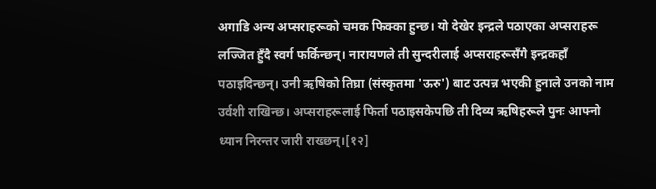अगाडि अन्य अप्सराहरूको चमक फिक्का हुन्छ। यो देखेर इन्द्रले पठाएका अप्सराहरू लज्जित हुँदै स्वर्ग फर्किन्छन्। नारायणले ती सुन्दरीलाई अप्सराहरूसँगै इन्द्रकहाँ पठाइदिन्छन्। उनी ऋषिको तिघ्रा (संस्कृतमा 'ऊरु') बाट उत्पन्न भएकी हुनाले उनको नाम उर्वशी राखिन्छ। अप्सराहरूलाई फिर्ता पठाइसकेपछि ती दिव्य ऋषिहरूले पुनः आफ्नो ध्यान निरन्तर जारी राख्छन्।[१२]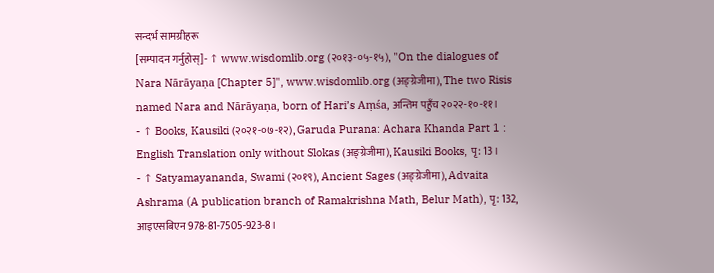सन्दर्भ सामग्रीहरू
[सम्पादन गर्नुहोस्]- ↑ www.wisdomlib.org (२०१३-०५-१५), "On the dialogues of Nara Nārāyaṇa [Chapter 5]", www.wisdomlib.org (अङ्ग्रेजीमा), The two Risis named Nara and Nārāyaṇa, born of Hari’s Aṃśa, अन्तिम पहुँच २०२२-१०-११।
- ↑ Books, Kausiki (२०२१-०७-१२), Garuda Purana: Achara Khanda Part 1 : English Translation only without Slokas (अङ्ग्रेजीमा), Kausiki Books, पृ: 13।
- ↑ Satyamayananda, Swami (२०१९), Ancient Sages (अङ्ग्रेजीमा), Advaita Ashrama (A publication branch of Ramakrishna Math, Belur Math), पृ: 132, आइएसबिएन 978-81-7505-923-8।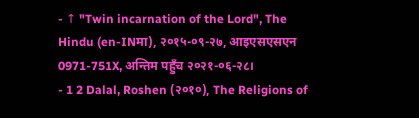- ↑ "Twin incarnation of the Lord", The Hindu (en-INमा), २०१५-०९-२७, आइएसएसएन 0971-751X, अन्तिम पहुँच २०२१-०६-२८।
- 1 2 Dalal, Roshen (२०१०), The Religions of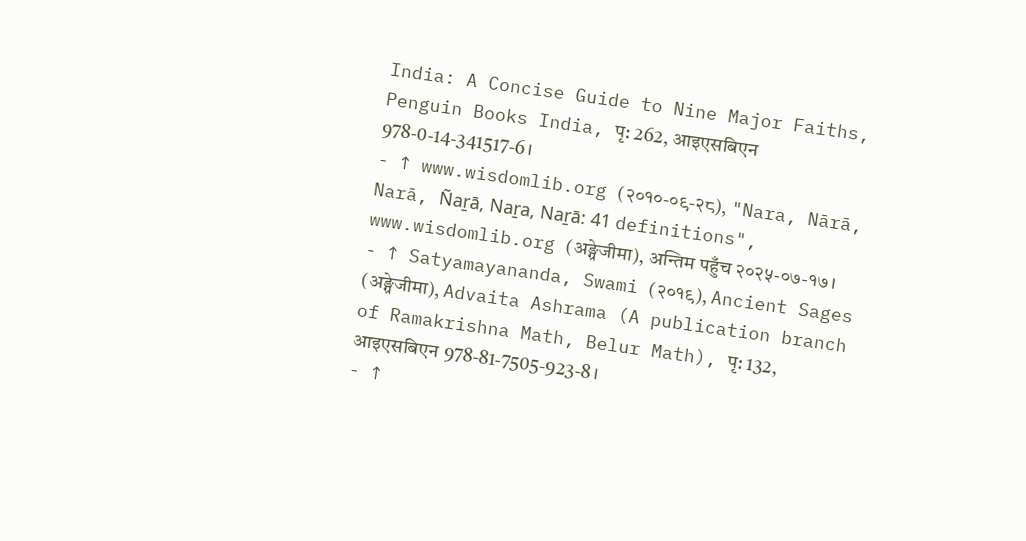India: A Concise Guide to Nine Major Faiths, Penguin Books India, पृ: 262, आइएसबिएन 978-0-14-341517-6।
- ↑ www.wisdomlib.org (२०१०-०९-२८), "Nara, Nārā, Narā, Ñaṟā, Naṟa, Naṟā: 41 definitions", www.wisdomlib.org (अङ्ग्रेजीमा), अन्तिम पहुँच २०२५-०७-१७।
- ↑ Satyamayananda, Swami (२०१९), Ancient Sages (अङ्ग्रेजीमा), Advaita Ashrama (A publication branch of Ramakrishna Math, Belur Math), पृ: 132, आइएसबिएन 978-81-7505-923-8।
- ↑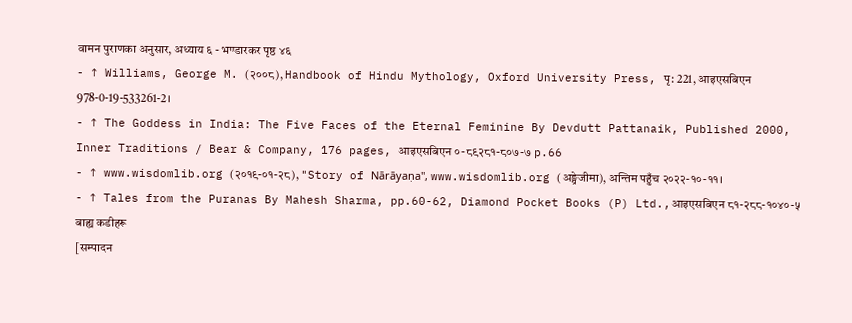वामन पुराणका अनुसार, अध्याय ६ - भण्डारकर पृष्ठ ४६
- ↑ Williams, George M. (२००८), Handbook of Hindu Mythology, Oxford University Press, पृ: 221, आइएसबिएन 978-0-19-533261-2।
- ↑ The Goddess in India: The Five Faces of the Eternal Feminine By Devdutt Pattanaik, Published 2000, Inner Traditions / Bear & Company, 176 pages, आइएसबिएन ०-८९२८१-८०७-७ p.66
- ↑ www.wisdomlib.org (२०१९-०१-२८), "Story of Nārāyaṇa", www.wisdomlib.org (अङ्ग्रेजीमा), अन्तिम पहुँच २०२२-१०-११।
- ↑ Tales from the Puranas By Mahesh Sharma, pp.60-62, Diamond Pocket Books (P) Ltd.,आइएसबिएन ८१-२८८-१०४०-५
बाह्य कडीहरू
[सम्पादन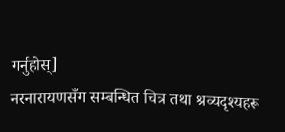गर्नुहोस्]
नरनारायणसँग सम्बन्धित चित्र तथा श्रव्यदृश्यहरू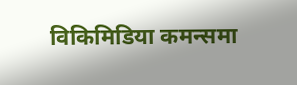विकिमिडिया कमन्समा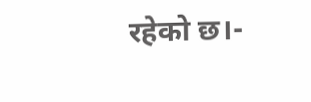रहेको छ।-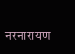नरनारायण